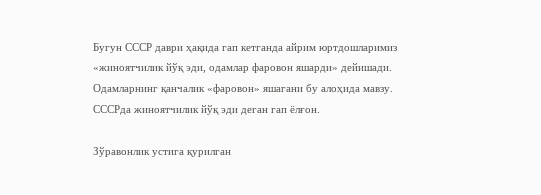Бугун СССР даври ҳақида гап кетганда айрим юртдошларимиз «жиноятчилик йўқ эди, одамлар фаровон яшарди» дейишади. Одамларнинг қанчалик «фаровон» яшагани бу алоҳида мавзу. СССРда жиноятчилик йўқ эди деган гап ёлғон.

Зўравонлик устига қурилган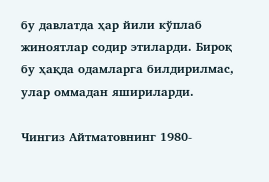бу давлатда ҳар йили кўплаб жиноятлар содир этиларди. Бироқ бу ҳақда одамларга билдирилмас, улар оммадан яшириларди.

Чингиз Айтматовнинг 1980-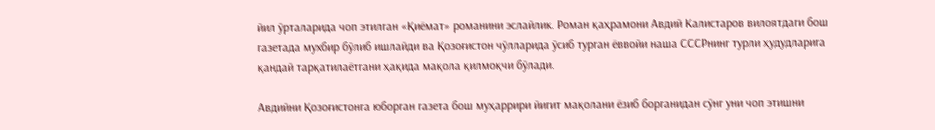йил ўрталарида чоп этилган «Қиёмат» романини эслайлик. Роман қаҳрамони Авдий Калистаров вилоятдаги бош газетада мухбир бўлиб ишлайди ва Қозоғистон чўлларида ўсиб турган ёввойи наша СССРнинг турли ҳудудларига қандай тарқатилаётгани ҳақида мақола қилмоқчи бўлади.

Авдийни Қозоғистонга юборган газета бош муҳаррири йигит мақолани ёзиб борганидан сўнг уни чоп этишни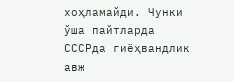хоҳламайди. Чунки ўша пайтларда СССРда гиёҳвандлик авж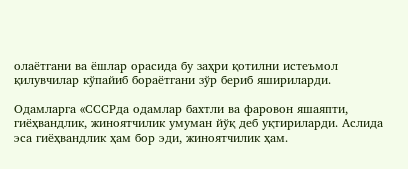олаётгани ва ёшлар орасида бу заҳри қотилни истеъмол қилувчилар кўпайиб бораётгани зўр бериб яшириларди.

Одамларга «СССРда одамлар бахтли ва фаровон яшаяпти, гиёҳвандлик, жиноятчилик умуман йўқ деб уқтириларди. Аслида эса гиёҳвандлик ҳам бор эди, жиноятчилик ҳам.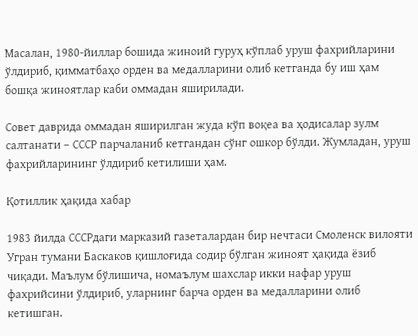Масалан, 1980-йиллар бошида жиноий гуруҳ кўплаб уруш фахрийларини ўлдириб, қимматбаҳо орден ва медалларини олиб кетганда бу иш ҳам бошқа жиноятлар каби оммадан яширилади.

Совет даврида оммадан яширилган жуда кўп воқеа ва ҳодисалар зулм салтанати – СССР парчаланиб кетгандан сўнг ошкор бўлди. Жумладан, уруш фахрийларининг ўлдириб кетилиши ҳам.

Қотиллик ҳақида хабар

1983 йилда СССРдаги марказий газеталардан бир нечтаси Смоленск вилояти Угран тумани Баскаков қишлоғида содир бўлган жиноят ҳақида ёзиб чиқади. Маълум бўлишича, номаълум шахслар икки нафар уруш фахрийсини ўлдириб, уларнинг барча орден ва медалларини олиб кетишган.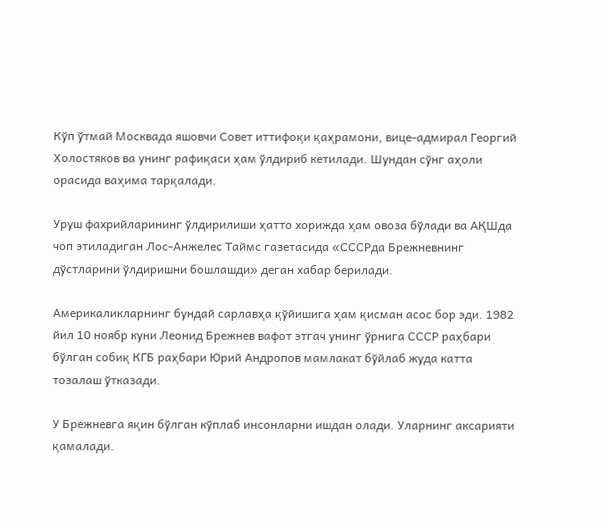Кўп ўтмай Москвада яшовчи Совет иттифоқи қаҳрамони, вице-адмирал Георгий Холостяков ва унинг рафиқаси ҳам ўлдириб кетилади. Шундан сўнг аҳоли орасида ваҳима тарқалади.

Уруш фахрийларининг ўлдирилиши ҳатто хорижда ҳам овоза бўлади ва АҚШда чоп этиладиган Лос-Анжелес Таймс газетасида «СССРда Брежневнинг дўстларини ўлдиришни бошлашди» деган хабар берилади.

Америкаликларнинг бундай сарлавҳа қўйишига ҳам қисман асос бор эди. 1982 йил 10 ноябр куни Леонид Брежнев вафот этгач унинг ўрнига СССР раҳбари бўлган собиқ КГБ раҳбари Юрий Андропов мамлакат бўйлаб жуда катта тозалаш ўтказади.

У Брежневга яқин бўлган кўплаб инсонларни ишдан олади. Уларнинг аксарияти қамалади.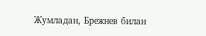Жумладан, Брежнев билан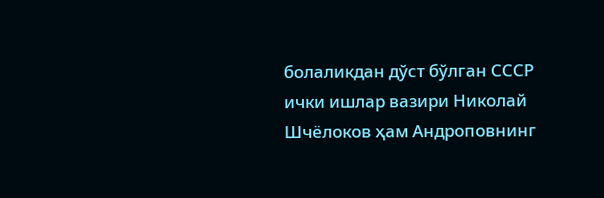болаликдан дўст бўлган СССР ички ишлар вазири Николай Шчёлоков ҳам Андроповнинг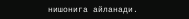нишонига айланади.